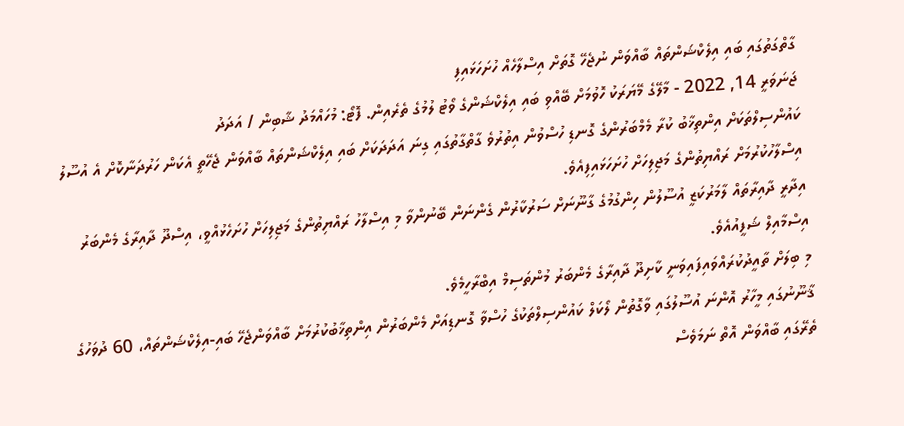ގާތްގަތުގައި ބައި އިލެކްޝަންތައް ބާއްވަން ނުޖެހޭ ގޮތަށް އިސްލާހެއް ހުށަހަޅައިފި
ޖަނަވަރީ 14, 2022 - މާލޭގެ މޭޔަރަކު ހޮވުމަށް ބޭއްވި ބައި އިލެކްޝަންގެ ވޯޓު ލުމުގެ ތެރެއިން. ފޮޓޯ: މުހައްމަދު ޝާބިން / އަދަދު
ކައުންސިލްތަކަށް އިންތިޚާބު ކުރާ މެމްބަރުންގެ ގޮނޑި ހުސްވުން އިތުރުވެ ގާތްގާތުގައި ގިނަ އަދަދަކަށް ބައި އިލެކްޝަންތައް ބާއްވަން ޖެހޭތީ އެކަން ހަރުދަނާކޮށް އެ އުސޫލު އިސްލާހުކުރުމަށް ރައްޔިތުންގެ މަޖިލިހަށް ހުށަހަޅައިފިއެވެ.
އިދާރީ ދާއިރާތައް ލާމަރުކަޒީ އުސޫލުން ހިންގުމުގެ ގާނޫނަށް ސަރުކާރުން ގެންނަން ބޭނުންވާ މި އިސްލާހު ރައްޔިތުންގެ މަޖިލިހަށް ހުށަހެޅުއްވީ، އިސްދޫ ދާއިރާގެ މެންބަރު އިސްމާއިލް ޝަފީއުއެވެ.
މި ބިލަށް ތާއީދުކުރައްވައިފައިވަނީ ކާށިދޫ ދާއިރާގެ މެންބަރު މުންތަސިމް އިބްރާހީމެވެ.
ޤާނޫނުގައި މީހާރު އޮންނަ އުސޫލުގައި ވާގޮތުން ލޯކަލް ކައުންސިލްތަކުގެ ހުސްވާ ގޮނޑިއަށް މެންބަރުން އިންތިޚާބުކުރުމަށް ބާއްވަންޖެހޭ ބައި-އިލެކްޝަންތައް، 60 ދުވަހުގެ ތެރޭގައި ބާއްވަން އޮތް ނަމަވެސް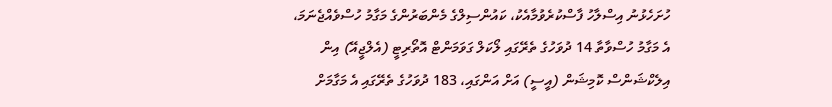ހުށަހެޅުނު އިސްލާހު ފާސްކުރެވުމާއެކު، ކައުންސިލްގެ މެންބަރުންގެ މަގާމު ހުސްވެއްޖެނަމަ، އެ މަގާމު ހުސްވާތާ 14 ދުވަހުގެ ތެރޭގައި ލޯކަލް ގަވަމަންޓް އޮތޯރިޓީ (އެލްޖީއޭ) އިން އިލެކްޝަންސް ކޮމިޝަން (އީސީ) އަށް އަންގައި، 183 ދުވަހުގެ ތެރޭގައި އެ މަގާމަށް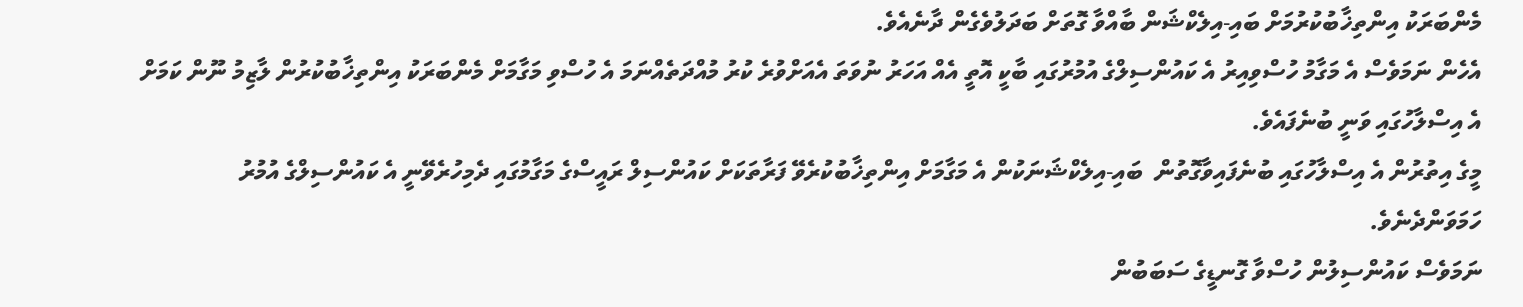މެންބަރަކު އިންތިޚާބުކުރުމަށް ބައި-އިލެކްޝަން ބާއްވާ ގޮތަށް ބަދަލުވެގެން ދާނެއެވެ.
އެހެން ނަމަވެސް އެ މަގާމު ހުސްވިއިރު އެ ކައުންސިލްގެ އުމުރުގައި ބާކީ އޮތީ އެއް އަހަރު ނުވަތަ އެއަށްވުރެ ކުރު މުއްދަތެއްނަމަ އެ ހުސްވި މަގާމަށް މެންބަރަކު އިންތިޚާބުކުރުން ލާޒިމު ނޫން ކަމަށް އެ އިސްލާހުގައި ވަނީ ބުނެފައެވެ.
މީގެ އިތުރުން އެ އިސްލާހުގައި ބުނެފައިވާގޮތުން  ބައި-އިލެކްޝަނަކުން އެ މަގާމަށް އިންތިޚާބުކުރެވޭ ފަރާތަކަށް ކައުންސިލް ރައީސްގެ މަގާމުގައި ދެމިހުރެވޭނީ އެ ކައުންސިލްގެ އުމުރު ހަމަވަންދެނެވެ.
ނަމަވެސް ކައުންސިލުން ހުސްވާ ގޮނޑީގެ ސަބަބުން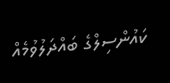ކައުންސިލްގެ ބައްދަލުވުމެއް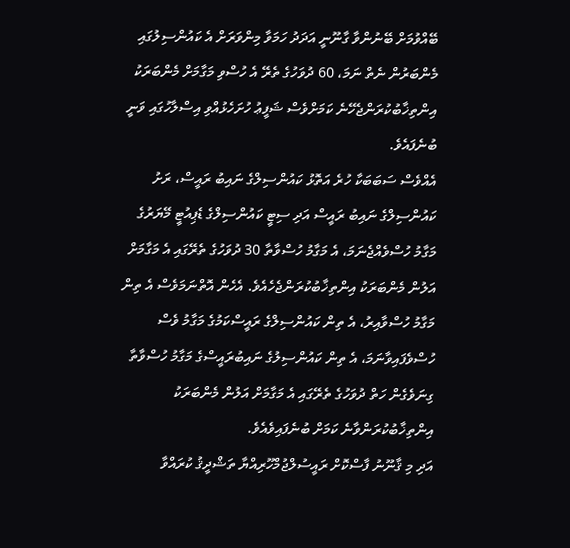ބޭއްވުމަށް ބޭނުންވާ ގާނޫނީ އަދަދު ހަމަވާ މިންވަރަށް އެ ކައުންސިލުގައި މެންބަރުން ނެތް ނަމަ، 60 ދުވަހުގެ ތެރޭ އެ ހުސްވި މަގާމަށް މެންބަރަކު އިންތިޚާބުކުރަންޖެހޭނެ ކަމަށްވެސް ޝަފީޢު ހުށަހެޅުއްވި އިސްލާހުގައި ވަނީ ބުނެފައެވެ.
އެއްވެސް ސަބަބަކާ ހުރެ އަތޮޅު ކައުންސިލްގެ ނައިބު ރައީސް، ރަށު ކައުންސިލްގެ ނައިބު ރައީސް އަދި ސިޓީ ކައުންސިލްގެ ޑެޕިއުޓީ މޭޔަރުގެ މަގާމު ހުސްވެއްޖެނަމަ، އެ މަގާމު ހުސްވާތާ 30 ދުވަހުގެ ތެރޭގައި އެ މަގާމަށް އަލުން މެންބަރަކު އިންތިޚާބުކުރަންޖެހެއެވެ. އެހެން އޮތްނަމަވެސް އެ ތިން މަގާމު ހުސްވާއިރު، އެ ތިން ކައުންސިލްގެ ރައީސްކަމުގެ މަގާމު ވެސް ހުސްވެފައިވާނަމަ، އެ ތިން ކައުންސިލުގެ ނައިބުރައީސްގެ މަގާމު ހުސްވާތާ ގިނަވެގެން ހަތް ދުވަހުގެ ތެރޭގައި އެ މަގާމަށް އަލުން މެންބަރަކު އިންތިޚާބުކުރަންވާނެ ކަމަށް ބުނެފައިވެއެވެ.
އަދި މި ޤާނޫނު ފާސްކޮށް ރައީސުލްޖުމްހޫރިއްޔާ ތަޝްދީޤު ކުރައްވާ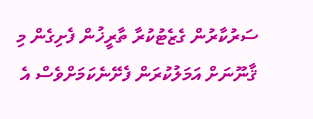ސަރުކާރުން ގެޒެޓުކުރާ ތާރީޚުން ފެށިގެން މި ޤާނޫނަށް އަމަލުކުރަން ފެށޭނެކަމަށްވެސް އެ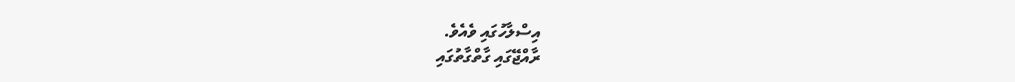އިސްލާހުގައި ވެއެވެ.
ރާއްޖޭގައި ގާތްގާތުގައި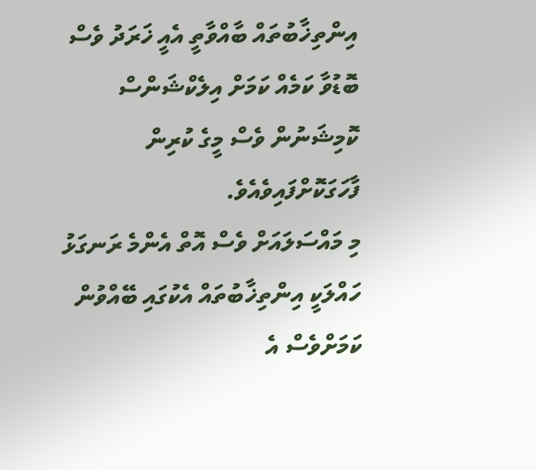އިންތިޚާބުތައް ބާއްވާތީ އެއީ ޚަރަދު ވެސް ބޮޑުވާ ކަމެއް ކަމަށް އިލެކްޝަންސް ކޮމިޝަނުން ވެސް މީގެ ކުރިން ފާހަގަކޮށްފައިވެއެވެ.
މި މައްސަލައަށް ވެސް އޮތް އެންމެ ރަނގަޅު ހައްލަކީ އިންތިޚާބުތައް އެކުގައި ބޭއްވުން ކަމަށްވެސް އެ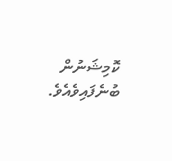ކޮމިޝަނުން ބުނެފައިވެއެވެ.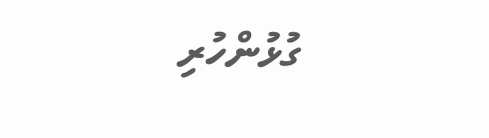ގުޅުންހުރި